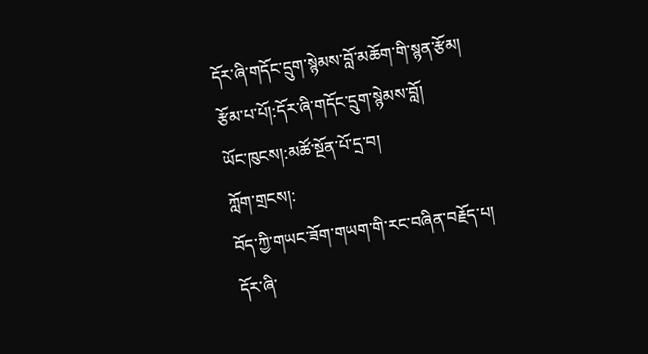དོར་ཞི་གདོང་དྲུག་སྙེམས་བློ་མཆོག་གི་སྙན་རྩོམ།
རྩོམ་པ་པོ།:དོར་ཞི་གདོང་དྲུག་སྙེམས་བློ།
ཡོང་ཁུངས།:མཚོ་སྔོན་པོ་དྲ་བ།
ཀློག་གྲངས།:
བོད་ཀྱི་གཡང་ཟོག་གཡག་གི་རང་བཞིན་བརྗོད་པ།
དོར་ཞི་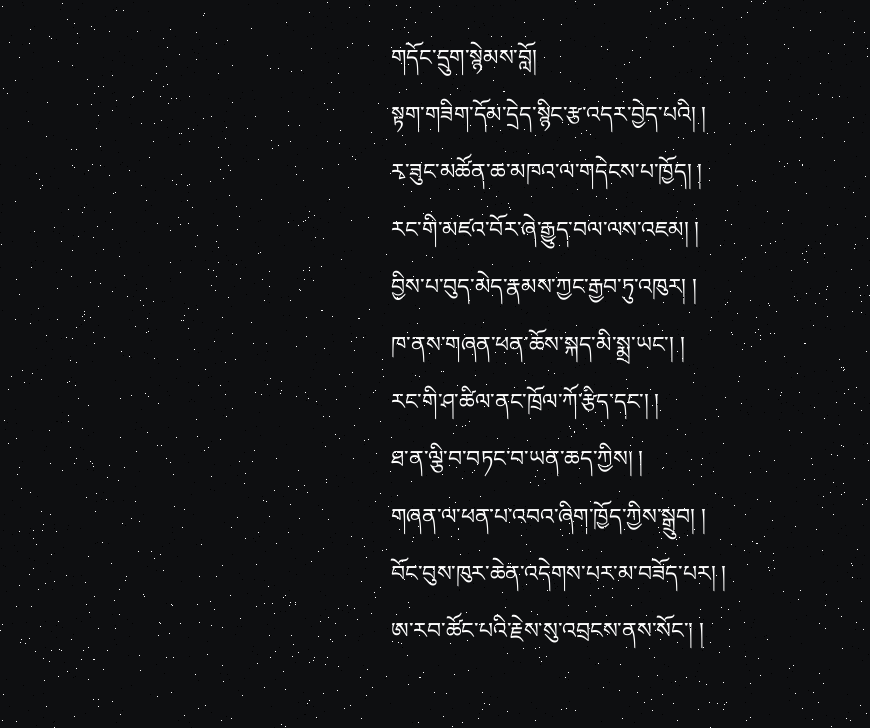གདོང་དྲུག་སྙེམས་བློ།
སྟག་གཟིག་དོམ་དྲེད་སྙིང་རྩ་འདར་བྱེད་པའི། །
རྭ་ཟུང་མཚོན་ཆ་མཁའ་ལ་གདེངས་པ་ཁྱོད། །
རང་གི་མཛའ་བོར་ཞེ་རྒྱུད་བལ་ལས་འཇམ། །
བྱིས་པ་བུད་མེད་རྣམས་ཀྱང་རྒྱབ་ཏུ་འཁུར། །
ཁ་ནས་གཞན་ཕན་ཆོས་སྐད་མི་སྨྲ་ཡང་། །
རང་གི་ཤ་ཚིལ་ནང་ཁྲོལ་ཀོ་རྩིད་དང་། །
ཐ་ན་ལྕི་བ་བཏང་བ་ཡན་ཆད་ཀྱིས། །
གཞན་ལ་ཕན་པ་འབའ་ཞིག་ཁྱོད་ཀྱིས་སྒྲུབ། །
བོང་བུས་ཁུར་ཆེན་འདེགས་པར་མ་བཟོད་པར། །
ཨ་རབ་ཚོང་པའི་རྗེས་སུ་འབྲངས་ནས་སོང་། །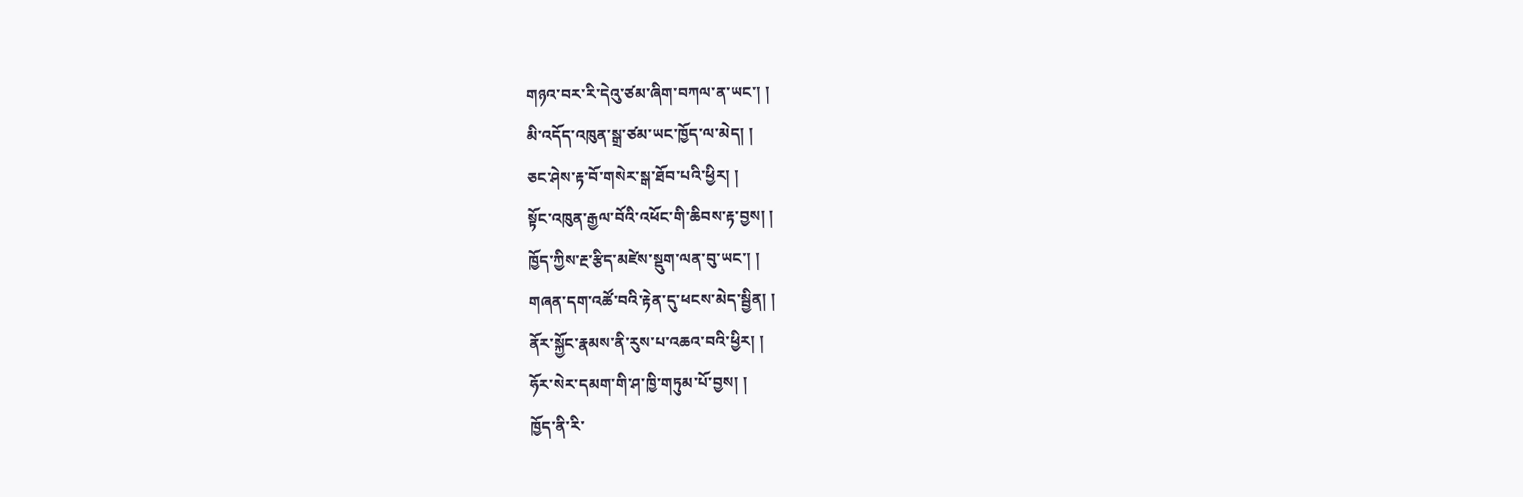གཉའ་བར་རི་དེའུ་ཙམ་ཞིག་བཀལ་ན་ཡང་། །
མི་འདོད་འཁུན་སྒྲ་ཙམ་ཡང་ཁྱོད་ལ་མེད། །
ཅང་ཤེས་རྟ་བོ་གསེར་སྒ་ཐོབ་པའི་ཕྱིར། །
སྟོང་འཁུན་རྒྱལ་བོའི་འཕོང་གི་ཆིབས་རྟ་བྱས། །
ཁྱོད་ཀྱིས་རྔ་རྩིད་མཛེས་སྡུག་ལན་བུ་ཡང་། །
གཞན་དག་འཚོ་བའི་རྟེན་དུ་ཕངས་མེད་སྦྱིན། །
ནོར་སྐྱོང་རྣམས་ནི་རུས་པ་འཆའ་བའི་ཕྱིར། །
ཧོར་སེར་དམག་གི་ཤ་ཁྱི་གཏུམ་པོ་བྱས། །
ཁྱོད་ནི་རི་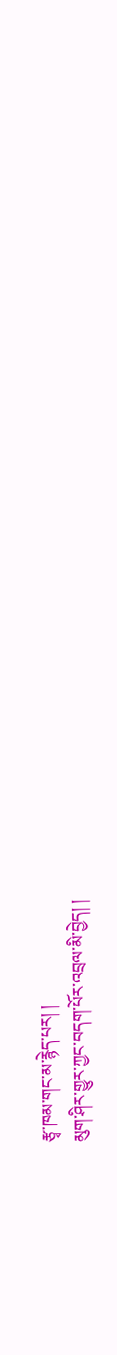རྩྭ་ཁམ་གང་མ་རྙེད་པར། །
མུག་ཤིར་གྱུར་ཀྱང་བདག་པོར་འབྲལ་མི་བྱེད། །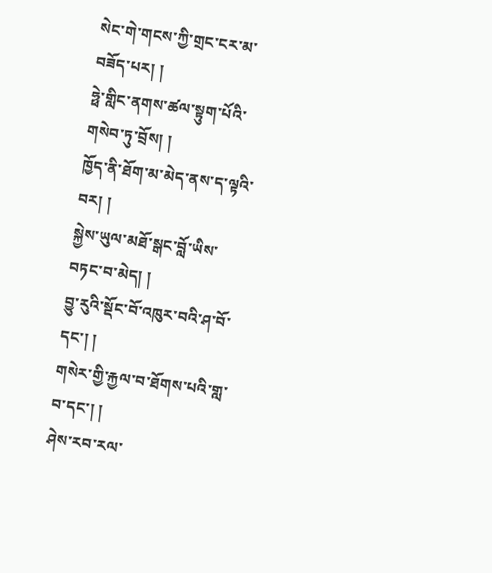སེང་གེ་གངས་ཀྱི་གྲང་ངར་མ་བཟོད་པར། །
ཧྥེ་གླིང་ནགས་ཚལ་སྟུག་པོའི་གསེབ་ཏུ་བྲོས། །
ཁྱོད་ནི་ཐོག་མ་མེད་ནས་ད་ལྟའི་བར། །
སྐྱེས་ཡུལ་མཐོ་སྒང་བློ་ཡིས་བཏང་བ་མེད། །
བྱུ་རུའི་སྡོང་བོ་འཁུར་བའི་ཤ་བོ་དང་། །
གསེར་གྱི་རྐྱལ་བ་ཐོགས་པའི་གླ་བ་དང་། །
ཤེས་རབ་རལ་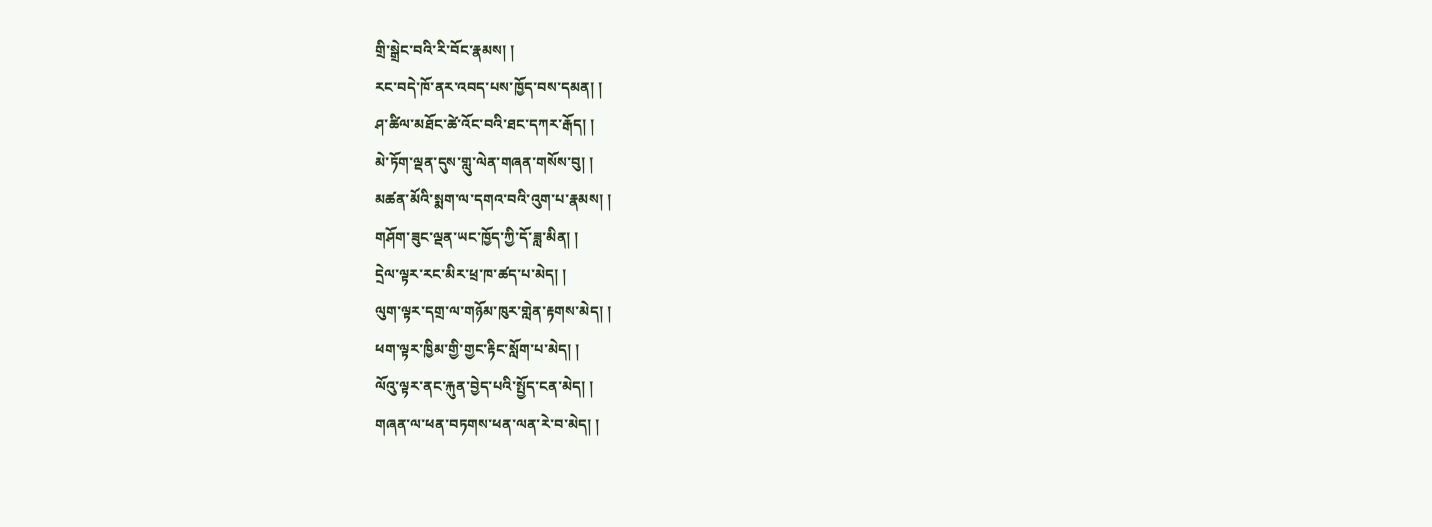གྲི་སྒྲེང་བའི་རི་བོང་རྣམས། །
རང་བདེ་ཁོ་ནར་འབད་པས་ཁྱོད་བས་དམན། །
ཤ་ཚིལ་མཐོང་ཚེ་འོང་བའི་ཐང་དཀར་རྒོད། །
མེ་ཏོག་ལྡན་དུས་གླུ་ལེན་གཞན་གསོས་བུ། །
མཚན་མོའི་སྨག་ལ་དགའ་བའི་འུག་པ་རྣམས། །
གཤོག་ཟུང་ལྡན་ཡང་ཁྱོད་ཀྱི་དོ་ཟླ་མིན། །
དྲེལ་ལྟར་རང་མིར་ཕྲ་ཁ་ཚད་པ་མེད། །
ལུག་ལྟར་དགྲ་ལ་གཉོམ་ཁུར་གླེན་རྟགས་མེད། །
ཕག་ལྟར་ཁྱིམ་གྱི་གྱང་རྟིང་སློག་པ་མེད། །
ལོའུ་ལྟར་ནང་རྐུན་བྱེད་པའི་སྤྱོད་ངན་མེད། །
གཞན་ལ་ཕན་བཏགས་ཕན་ལན་རེ་བ་མེད། །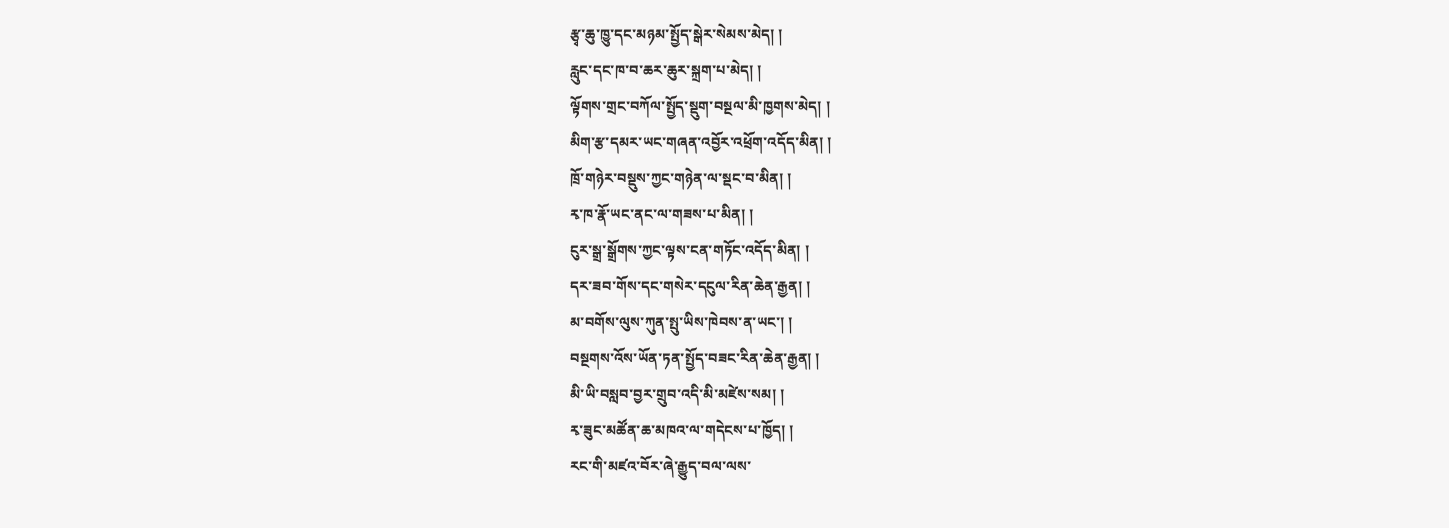རྩྭ་ཆུ་ཁྱུ་དང་མཉམ་སྤྱོད་སྒེར་སེམས་མེད། །
རླུང་དང་ཁ་བ་ཆར་ཆུར་སྐྲག་པ་མེད། །
ལྟོགས་གྲང་བཀོལ་སྤྱོད་སྡུག་བསྔལ་མི་ཁྱགས་མེད། །
མིག་རྩ་དམར་ཡང་གཞན་འབྱོར་འཕྲོག་འདོད་མིན། །
ཁྲོ་གཉེར་བསྡུས་ཀྱང་གཉེན་ལ་སྡང་བ་མིན། །
རྭ་ཁ་རྣོ་ཡང་ནང་ལ་གཟས་པ་མིན། །
ངུར་སྒྲ་སྒྲོགས་ཀྱང་ལྟས་ངན་གཏོང་འདོད་མིན། །
དར་ཟབ་གོས་དང་གསེར་དངུལ་རིན་ཆེན་རྒྱན། །
མ་བགོས་ལུས་ཀུན་སྤུ་ཡིས་ཁེབས་ན་ཡང་། །
བསྔགས་འོས་ཡོན་ཏན་སྤྱོད་བཟང་རིན་ཆེན་རྒྱན། །
མི་ཡི་བསླབ་བྱར་གྲུབ་འདི་མི་མཛེས་སམ། །
རྭ་ཟུང་མཚོན་ཆ་མཁའ་ལ་གདེངས་པ་ཁྱོད། །
རང་གི་མཛའ་བོར་ཞེ་རྒྱུད་བལ་ལས་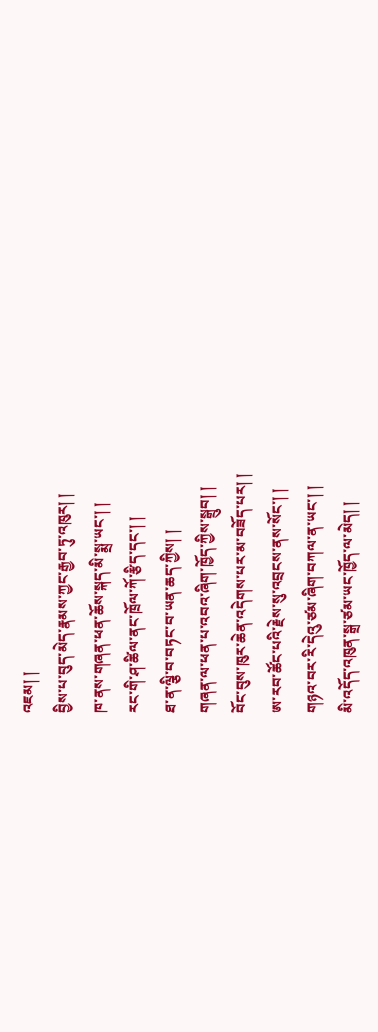འཇམ། །
བྱིས་པ་བུད་མེད་རྣམས་ཀྱང་རྒྱབ་ཏུ་འཁུར། །
ཁ་ནས་གཞན་ཕན་ཆོས་སྐད་མི་སྨྲ་ཡང་། །
རང་གི་ཤ་ཚིལ་ནང་ཁྲོལ་ཀོ་རྩིད་དང་། །
ཐ་ན་ལྕི་བ་བཏང་བ་ཡན་ཆད་ཀྱིས། །
གཞན་ལ་ཕན་པ་འབའ་ཞིག་ཁྱོད་ཀྱིས་སྒྲུབ། །
བོང་བུས་ཁུར་ཆེན་འདེགས་པར་མ་བཟོད་པར། །
ཨ་རབ་ཚོང་པའི་རྗེས་སུ་འབྲངས་ནས་སོང་། །
གཉའ་བར་རི་དེའུ་ཙམ་ཞིག་བཀལ་ན་ཡང་། །
མི་འདོད་འཁུན་སྒྲ་ཙམ་ཡང་ཁྱོད་ལ་མེད། །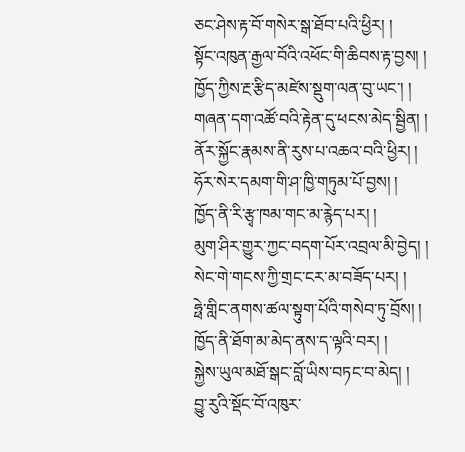ཅང་ཤེས་རྟ་བོ་གསེར་སྒ་ཐོབ་པའི་ཕྱིར། །
སྟོང་འཁུན་རྒྱལ་བོའི་འཕོང་གི་ཆིབས་རྟ་བྱས། །
ཁྱོད་ཀྱིས་རྔ་རྩིད་མཛེས་སྡུག་ལན་བུ་ཡང་། །
གཞན་དག་འཚོ་བའི་རྟེན་དུ་ཕངས་མེད་སྦྱིན། །
ནོར་སྐྱོང་རྣམས་ནི་རུས་པ་འཆའ་བའི་ཕྱིར། །
ཧོར་སེར་དམག་གི་ཤ་ཁྱི་གཏུམ་པོ་བྱས། །
ཁྱོད་ནི་རི་རྩྭ་ཁམ་གང་མ་རྙེད་པར། །
མུག་ཤིར་གྱུར་ཀྱང་བདག་པོར་འབྲལ་མི་བྱེད། །
སེང་གེ་གངས་ཀྱི་གྲང་ངར་མ་བཟོད་པར། །
ཧྥེ་གླིང་ནགས་ཚལ་སྟུག་པོའི་གསེབ་ཏུ་བྲོས། །
ཁྱོད་ནི་ཐོག་མ་མེད་ནས་ད་ལྟའི་བར། །
སྐྱེས་ཡུལ་མཐོ་སྒང་བློ་ཡིས་བཏང་བ་མེད། །
བྱུ་རུའི་སྡོང་བོ་འཁུར་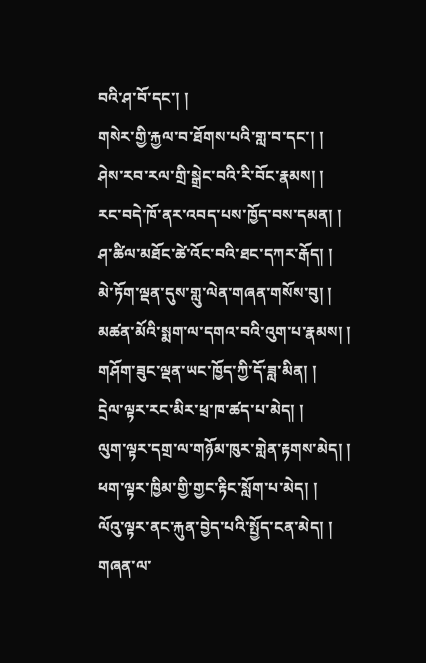བའི་ཤ་བོ་དང་། །
གསེར་གྱི་རྐྱལ་བ་ཐོགས་པའི་གླ་བ་དང་། །
ཤེས་རབ་རལ་གྲི་སྒྲེང་བའི་རི་བོང་རྣམས། །
རང་བདེ་ཁོ་ནར་འབད་པས་ཁྱོད་བས་དམན། །
ཤ་ཚིལ་མཐོང་ཚེ་འོང་བའི་ཐང་དཀར་རྒོད། །
མེ་ཏོག་ལྡན་དུས་གླུ་ལེན་གཞན་གསོས་བུ། །
མཚན་མོའི་སྨག་ལ་དགའ་བའི་འུག་པ་རྣམས། །
གཤོག་ཟུང་ལྡན་ཡང་ཁྱོད་ཀྱི་དོ་ཟླ་མིན། །
དྲེལ་ལྟར་རང་མིར་ཕྲ་ཁ་ཚད་པ་མེད། །
ལུག་ལྟར་དགྲ་ལ་གཉོམ་ཁུར་གླེན་རྟགས་མེད། །
ཕག་ལྟར་ཁྱིམ་གྱི་གྱང་རྟིང་སློག་པ་མེད། །
ལོའུ་ལྟར་ནང་རྐུན་བྱེད་པའི་སྤྱོད་ངན་མེད། །
གཞན་ལ་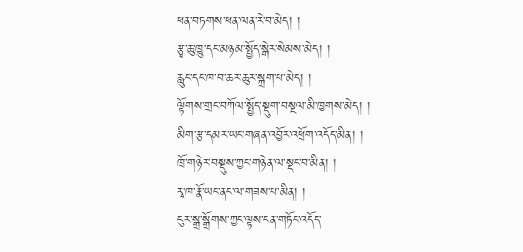ཕན་བཏགས་ཕན་ལན་རེ་བ་མེད། །
རྩྭ་ཆུ་ཁྱུ་དང་མཉམ་སྤྱོད་སྒེར་སེམས་མེད། །
རླུང་དང་ཁ་བ་ཆར་ཆུར་སྐྲག་པ་མེད། །
ལྟོགས་གྲང་བཀོལ་སྤྱོད་སྡུག་བསྔལ་མི་ཁྱགས་མེད། །
མིག་རྩ་དམར་ཡང་གཞན་འབྱོར་འཕྲོག་འདོད་མིན། །
ཁྲོ་གཉེར་བསྡུས་ཀྱང་གཉེན་ལ་སྡང་བ་མིན། །
རྭ་ཁ་རྣོ་ཡང་ནང་ལ་གཟས་པ་མིན། །
ངུར་སྒྲ་སྒྲོགས་ཀྱང་ལྟས་ངན་གཏོང་འདོད་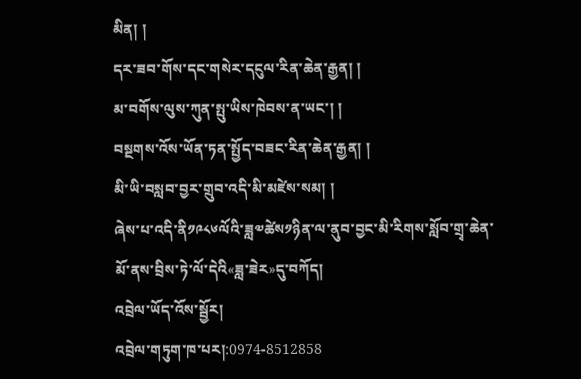མིན། །
དར་ཟབ་གོས་དང་གསེར་དངུལ་རིན་ཆེན་རྒྱན། །
མ་བགོས་ལུས་ཀུན་སྤུ་ཡིས་ཁེབས་ན་ཡང་། །
བསྔགས་འོས་ཡོན་ཏན་སྤྱོད་བཟང་རིན་ཆེན་རྒྱན། །
མི་ཡི་བསླབ་བྱར་གྲུབ་འདི་མི་མཛེས་སམ། །
ཞེས་པ་འདི་ནི༡༩༨༦ལོའི་ཟླ༧ཚེས༡ཉིན་ལ་ནུབ་བྱང་མི་རིགས་སློབ་གྲྭ་ཆེན་མོ་ནས་བྲིས་ཏེ་ལོ་དེའི«ཟླ་ཟེར»དུ་བཀོད།
འབྲེལ་ཡོད་འོས་སྦྱོར།
འབྲེལ་གཏུག་ཁ་པར།:0974-8512858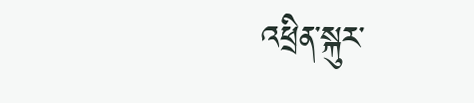འཕྲིན་སྐུར་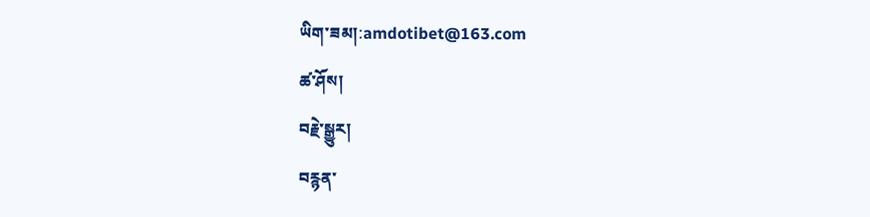ཡིག་ཟམ།:amdotibet@163.com
ཚ་ཤོས།
བརྗེ་སྒྱུར།
བརྙན་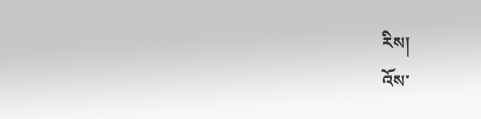རིས།
འོས་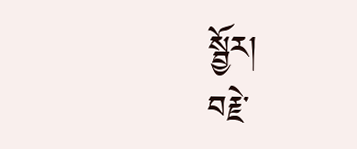སྦྱོར།
བརྗེ་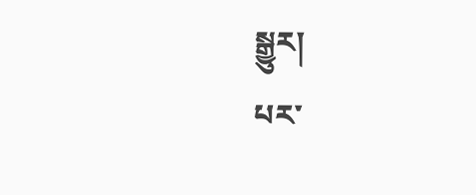སྒྱུར།
པར་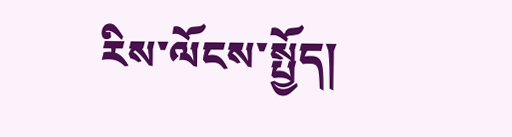རིས་ལོངས་སྤྱོད།